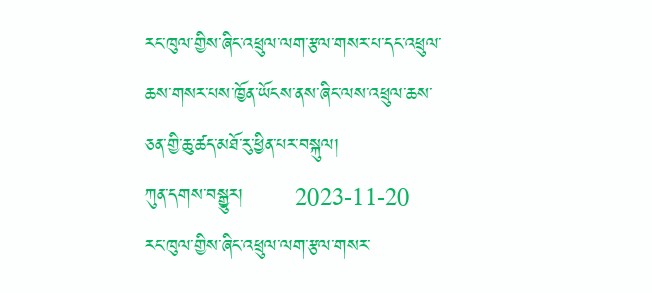རང་ཁུལ་གྱིས་ཞིང་འཕྲུལ་ལག་རྩལ་གསར་པ་དང་འཕྲུལ་ཆས་གསར་པས་ཁྱོན་ཡོངས་ནས་ཞིང་ལས་འཕྲུལ་ཆས་ཅན་གྱི་ཆུ་ཚད་མཐོ་རུ་ཕྱིན་པར་བསྐུལ།
ཀུན་དགས་བསྒྱུར།        2023-11-20
རང་ཁུལ་གྱིས་ཞིང་འཕྲུལ་ལག་རྩལ་གསར་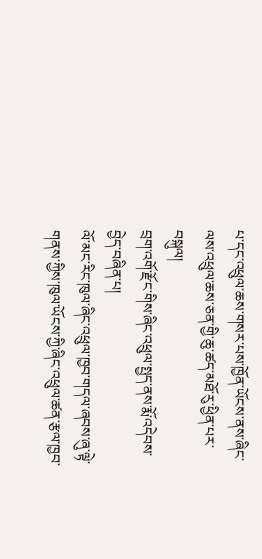པ་དང་འཕྲུལ་ཆས་གསར་པས་ཁྱོན་ཡོངས་ནས་ཞིང་ལས་འཕྲུལ་ཆས་ཅན་གྱི་ཆུ་ཚད་མཐོ་རུ་ཕྱིན་པར་བསྐུལ།
བྲག་འགོ་རྫོང་གིས་ཞིང་འཕྲུལ་སྤྱད་ནས་རྨོ་འདེབས་བྱེད་བཞིན་པ།
ལོ་མང་རིང་ཁུལ་ཞིང་འཕྲུལ་ཁྱབ་གདལ་ཞབས་ཞུ་ལྟེ་གནས་ཀྱིས་ཁུལ་ཡོངས་ཀྱི་ཞིང་འཕྲུལ་ཚན་རྩལ་ཁྱབ་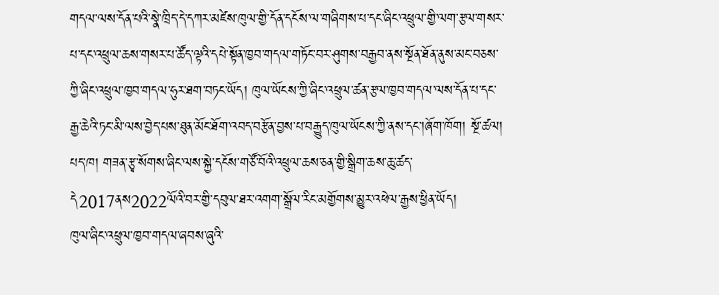གདལ་ལས་དོན་པའི་སྣེ་ཁྲིད་དེ་དཀར་མཛེས་ཁུལ་གྱི་དོན་དངོས་ལ་གཞིགས་པ་དང་ཞིང་འཕྲུལ་གྱི་ལག་རྩལ་གསར་པ་དང་འཕྲུལ་ཆས་གསར་པ་ཚོད་ལྟའི་དཔེ་སྟོན་ཁྱབ་གདལ་གཏོང་བར་ཤུགས་བརྒྱབ་ནས་སྔོན་ཐོན་ནུས་མང་བཅས་ཀྱི་ཞིང་འཕྲུལ་ཁྱབ་གདལ་ཧུར་ཐག་བཏང་ཡོད། ཁུལ་ཡོངས་ཀྱི་ཞིང་འཕྲུལ་ཚན་རྩལ་ཁྱབ་གདལ་ལས་དོན་པ་དང་རྒྱ་ཆེའི་ཏང་མི་ལས་བྱེད་པས་ཐུན་མོང་ཐོག་འབད་བརྩོན་བྱས་པ་བརྒྱུད་ཁུལ་ཡོངས་ཀྱི་ནས་དང་།ཞོག་ཁོག། སྔོ་ཚལ། པད་ཁ། གཟན་རྩྭ་སོགས་ཞིང་ལས་སྐྱེ་དངོས་གཙོ་བོའི་འཕྲུལ་ཆས་ཅན་གྱི་སྒྲིག་ཆས་ཆུ་ཚད་དེ2017ནས2022ལོའི་བར་གྱི་དབུལ་ཐར་འགག་སྒྲོལ་རིང་མགྱོགས་མྱུར་འཕེལ་རྒྱས་ཕྱིན་ཡོད།
ཁུལ་ཞིང་འཕྲུལ་ཁྱབ་གདལ་ཞབས་ཞུའི་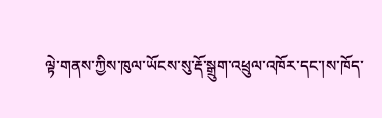ལྟེ་གནས་ཀྱིས་ཁུལ་ཡོངས་སུ་རྡོ་སྒྲུག་འཕྲུལ་འཁོར་དང་།ས་ཁོད་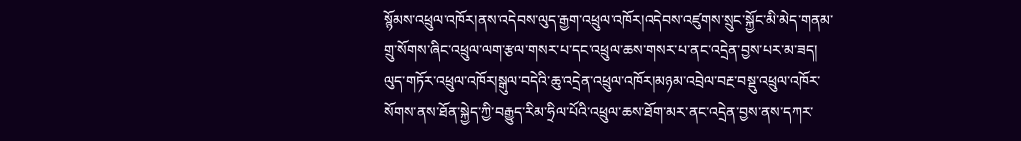སྙོམས་འཕྲུལ་འཁོར།ནས་འདེབས་ལུད་རྒྱག་འཕྲུལ་འཁོར།འདེབས་འཛུགས་སྲུང་སྐྱོང་མི་མེད་གནམ་གྲུ་སོགས་ཞིང་འཕྲུལ་ལག་རྩལ་གསར་པ་དང་འཕྲུལ་ཆས་གསར་པ་ནང་འདྲེན་བྱས་པར་མ་ཟད། ལུད་གཏོར་འཕྲུལ་འཁོར།སྒུལ་བདེའི་ཆུ་འདྲེན་འཕྲུལ་འཁོར།མཉམ་འབྲེལ་བརྔ་བསྡུ་འཕྲུལ་འཁོར་སོགས་ནས་ཐོན་སྐྱེད་ཀྱི་བརྒྱུད་རིམ་ཧྲིལ་པོའི་འཕྲུལ་ཆས་ཐོག་མར་ནང་འདྲེན་བྱས་ནས་དཀར་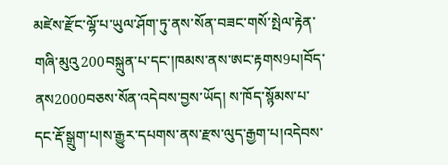མཛེས་རྫོང་ལྷོ་པ་ཡུལ་ཤོག་ཏུ་ནས་སོན་བཟང་གསོ་སྤེལ་རྟེན་གཞི་མུའུ200བསྐྲུན་པ་དང་།ཁམས་ནས་ཨང་རྟགས9པ།བོད་ནས2000བཅས་སོན་འདེབས་བྱས་ཡོད། ས་ཁོད་སྙོམས་པ་དང་རྡོ་སྒྲུག་པ།ས་རྒྱུར་དཔགས་ནས་རྫས་ལུད་རྒྱག་པ།འདེབས་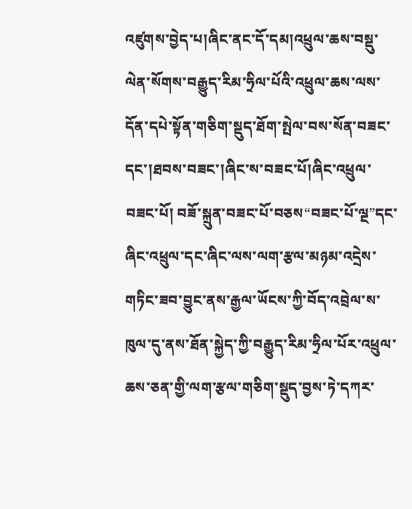འཛུགས་བྱེད་པ།ཞིང་ནང་དོ་དམ།འཕྲུལ་ཆས་བསྡུ་ལེན་སོགས་བརྒྱུད་རིམ་ཧྲིལ་པོའི་འཕྲུལ་ཆས་ལས་དོན་དཔེ་སྟོན་གཅིག་སྡུད་ཐོག་སྤེལ་བས་སོན་བཟང་དང་།ཐབས་བཟང་།ཞིང་ས་བཟང་པོ།ཞིང་འཕྲུལ་བཟང་པོ། བཟོ་སྐྲུན་བཟང་པོ་བཅས“བཟང་པོ་ལྔ”དང་ཞིང་འཕྲུལ་དང་ཞིང་ལས་ལག་རྩལ་མཉམ་འདྲེས་གཏིང་ཟབ་བྱུང་ནས་རྒྱལ་ཡོངས་ཀྱི་བོད་འབྲེལ་ས་ཁུལ་དུ་ནས་ཐོན་སྐྱེད་ཀྱི་བརྒྱུད་རིམ་ཧྲིལ་པོར་འཕྲུལ་ཆས་ཅན་གྱི་ལག་རྩལ་གཅིག་སྡུད་བྱས་ཏེ་དཀར་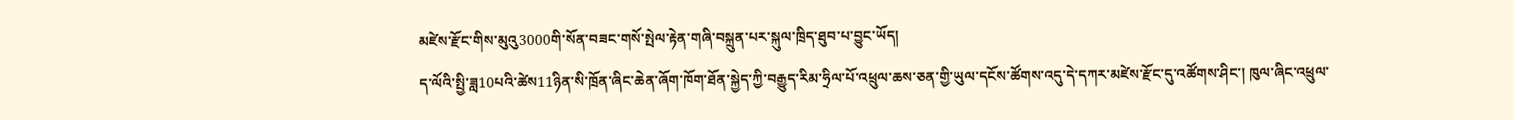མཛེས་རྫོང་གིས་མུའུ3000གི་སོན་བཟང་གསོ་སྤེལ་རྟེན་གཞི་བསྐྲུན་པར་སྐུལ་ཁྲིད་ཐུབ་པ་བྱུང་ཡོད།
ད་ལོའི་སྤྱི་ཟླ10པའི་ཚེས11ཉིན་སི་ཁྲོན་ཞིང་ཆེན་ཞོག་ཁོག་ཐོན་སྐྱེད་ཀྱི་བརྒྱུད་རིམ་ཧྲིལ་པོ་འཕྲུལ་ཆས་ཅན་གྱི་ཡུལ་དངོས་ཚོགས་འདུ་དེ་དཀར་མཛེས་རྫོང་དུ་འཚོགས་ཤིང་། ཁུལ་ཞིང་འཕྲུལ་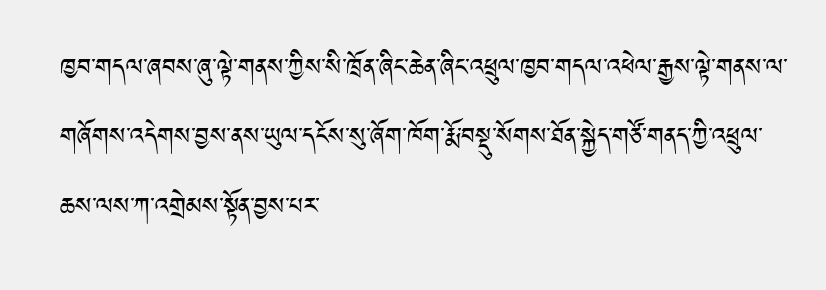ཁྱབ་གདལ་ཞབས་ཞུ་ལྟེ་གནས་ཀྱིས་སི་ཁྲོན་ཞིང་ཆེན་ཞིང་འཕྲུལ་ཁྱབ་གདལ་འཕེལ་རྒྱས་ལྟེ་གནས་ལ་གཞོགས་འདེགས་བྱས་ནས་ཡུལ་དངོས་སུ་ཞོག་ཁོག་རྨོ་བསྡུ་སོགས་ཐོན་སྐྱེད་གཙོ་གནད་ཀྱི་འཕྲུལ་ཆས་ལས་ཀ་འགྲེམས་སྟོན་བྱས་པར་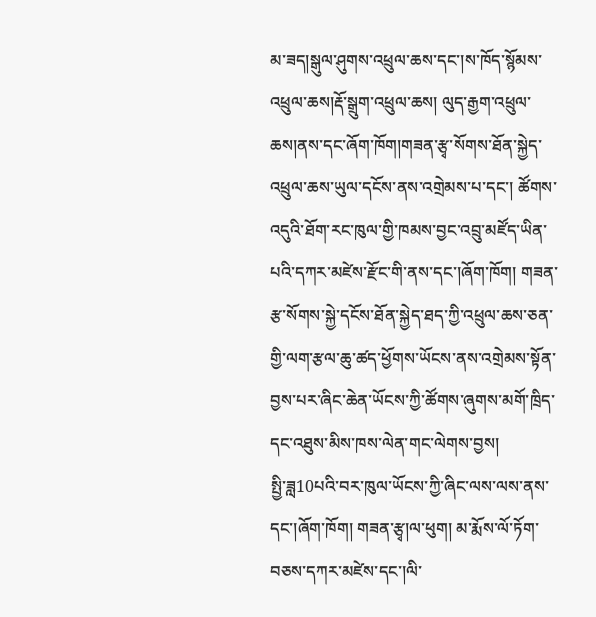མ་ཟད།སྒུལ་ཤུགས་འཕྲུལ་ཆས་དང་།ས་ཁོད་སྙོམས་འཕྲུལ་ཆས།རྡོ་སྒྲུག་འཕྲུལ་ཆས། ལུད་རྒྱག་འཕྲུལ་ཆས།ནས་དང་ཞོག་ཁོག།གཟན་རྩྭ་སོགས་ཐོན་སྐྱེད་འཕྲུལ་ཆས་ཡུལ་དངོས་ནས་འགྲེམས་པ་དང་། ཚོགས་འདུའི་ཐོག་རང་ཁུལ་གྱི་ཁམས་བྱང་འབྲུ་མཛོད་ཡིན་པའི་དཀར་མཛེས་རྫོང་གི་ནས་དང་།ཞོག་ཁོག། གཟན་རྩ་སོགས་སྐྱེ་དངོས་ཐོན་སྐྱེད་ཐད་ཀྱི་འཕྲུལ་ཆས་ཅན་གྱི་ལག་རྩལ་ཆུ་ཚད་ཕྱོགས་ཡོངས་ནས་འགྲེམས་སྟོན་བྱས་པར་ཞིང་ཆེན་ཡོངས་ཀྱི་ཚོགས་ཞུགས་མགོ་ཁྲིད་དང་འཐུས་མིས་ཁས་ལེན་གང་ལེགས་བྱས།
སྤྱི་ཟླ10པའི་བར་ཁུལ་ཡོངས་ཀྱི་ཞིང་ལས་ལས་ནས་དང་།ཞོག་ཁོག། གཟན་རྩྭ།ལ་ཕུག། མ་རྨོས་ལོ་ཏོག་བཅས་དཀར་མཛེས་དང་།ལི་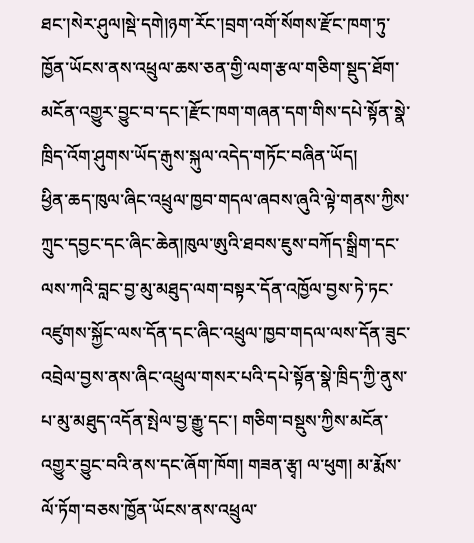ཐང་།སེར་ཤུལ།སྡེ་དགེ།ཉག་རོང་།བྲག་འགོ་སོགས་རྫོང་ཁག་ཏུ་ཁྱོན་ཡོངས་ནས་འཕྲུལ་ཆས་ཅན་གྱི་ལག་རྩལ་གཅིག་སྡུད་ཐོག་མངོན་འགྱུར་བྱུང་བ་དང་།རྫོང་ཁག་གཞན་དག་གིས་དཔེ་སྟོན་སྣེ་ཁྲིད་འོག་ཤུགས་ཡོད་རྒུས་སྐུལ་འདེད་གཏོང་བཞིན་ཡོད།
ཕྱིན་ཆད་ཁུལ་ཞིང་འཕྲུལ་ཁྱབ་གདལ་ཞབས་ཞུའི་ལྟེ་གནས་ཀྱིས་ཀྲུང་དབྱང་དང་ཞིང་ཆེན།ཁུལ་ཨུའི་ཐབས་ཇུས་བཀོད་སྒྲིག་དང་ལས་ཀའི་བླང་བྱ་མུ་མཐུད་ལག་བསྟར་དོན་འཁྱོལ་བྱས་ཏེ་ཏང་འཛུགས་སྐྱོང་ལས་དོན་དང་ཞིང་འཕྲུལ་ཁྱབ་གདལ་ལས་དོན་ཟུང་འབྲེལ་བྱས་ནས་ཞིང་འཕྲུལ་གསར་པའི་དཔེ་སྟོན་སྣེ་ཁྲིད་ཀྱི་ནུས་པ་མུ་མཐུད་འདོན་སྤེལ་བྱ་རྒྱུ་དང་། གཅིག་བསྡུས་ཀྱིས་མངོན་འགྱུར་བྱུང་བའི་ནས་དང་ཞོག་ཁོག། གཟན་རྩྭ། ལ་ཕུག། མ་རྨོས་ལོ་ཏོག་བཅས་ཁྱོན་ཡོངས་ནས་འཕྲུལ་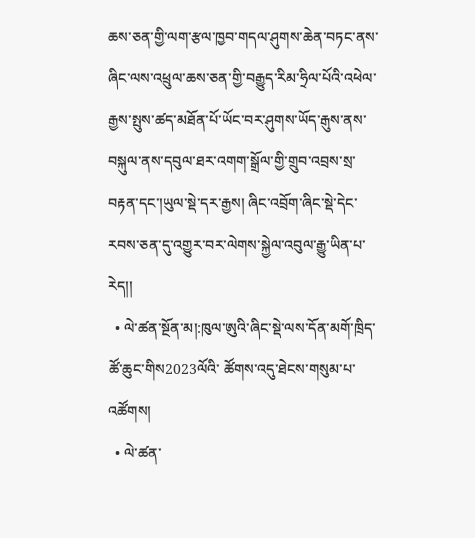ཆས་ཅན་གྱི་ལག་རྩལ་ཁྱབ་གདལ་ཤུགས་ཆེན་བཏང་ནས་ཞིང་ལས་འཕྲུལ་ཆས་ཅན་གྱི་བརྒྱུད་རིམ་ཧྲིལ་པོའི་འཕེལ་རྒྱས་སྤུས་ཚད་མཐོན་པོ་ཡོང་བར་ཤུགས་ཡོད་རྒུས་ནས་བསྐུལ་ནས་དབུལ་ཐར་འགག་སྒྲོལ་གྱི་གྲུབ་འབྲས་སྲ་བརྟན་དང་།ཡུལ་སྡེ་དར་རྒྱས། ཞིང་འབྲོག་ཞིང་སྡེ་དེང་རབས་ཅན་དུ་འགྱུར་བར་ལེགས་སྐྱེལ་འབུལ་རྒྱུ་ཡིན་པ་རེད།།
  • ལེ་ཚན་སྔོན་མ།:ཁུལ་ཨུའི་ཞིང་སྡེ་ལས་དོན་མགོ་ཁྲིད་ཚོ་ཆུང་གིས2023ལོའི་ ཚོགས་འདུ་ཐེངས་གསུམ་པ་འཚོགས།
  • ལེ་ཚན་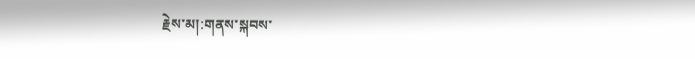རྗེས་མ།:གནས་སྐབས་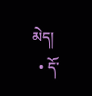མེད།
  • དོ་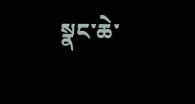སྣང་ཆེ་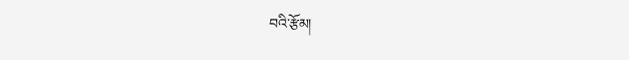བའི་རྩོམ།